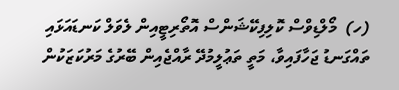(ހ)  މޯލްޑިވްސް ކޮލިފިކޭޝަންސް އޮތޯރިޓީއިން ލެވަލް ކަނޑައަޅައި ތައްގަނޑު ޖަހާފައިވާ، މަތީ ތަޢުލީމުދޭ ރާއްޖެއިން ބޭރުގެ މަރުކަޒަކުން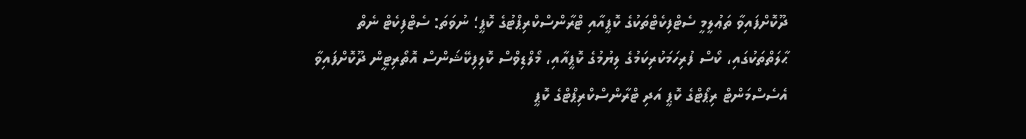ދޫކޮށްފައިވާ ތަޢުލީމީ ސެޓްފިކެޓްތަކުގެ ކޮޕީއާއި ޓްރާންސްކްރިޕްޓުގެ ކޮޕީ؛ ނުވަތަ: ސެޓްފިކެޓް ނެތް ޙާލަތްތަކުގައި، ކޯސް ފުރިހަމަކުރިކަމުގެ ލިޔުމުގެ ކޮޕީއާއި، މޯލްޑިވްސް ކޮލިފިކޭޝަންސް އޮތޯރިޓީން ދޫކޮށްފައިވާ އެސެސްމަންޓް ރިޕޯޓްގެ ކޮޕީ އަދި ޓްރާންސްކްރިޕްޓްގެ ކޮޕީ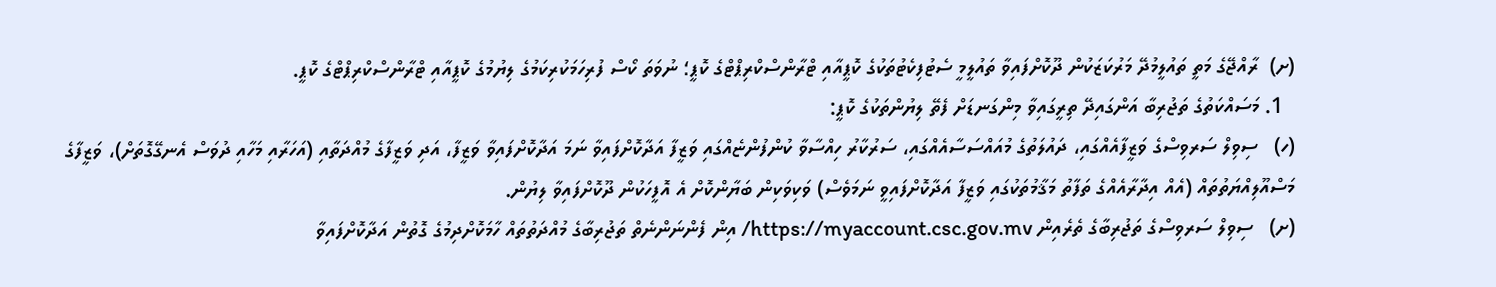(ށ)  ރާއްޖޭގެ މަތީ ތައުލީމުދޭ މަރުކަޒަކުން ދޫކޮށްފައިވާ ތައުލީމީ ސެޓުފިކެޓުތަކުގެ ކޮޕީއާއި ޓްރާންސްކްރިޕްޓްގެ ކޮޕީ؛ ނުވަތަ ކޯސް ފުރިހަމަކުރިކަމުގެ ލިޔުމުގެ ކޮޕީއާއި ޓްރާންސްކްރިޕްޓްގެ ކޮޕީ.
  1. މަސައްކަތުގެ ތަޖުރިބާ އަންގައިދޭ ތިރީގައިވާ މިންގަނޑަށް ފެތޭ ލިޔުންތަކުގެ ކޮޕީ:
(ހ)   ސިވިލް ސަރވިސްގެ ވަޒީފާއެއްގައި، ދައުލަތުގެ މުއައްސަސާއެއްގައި، ސަރުކާރު ހިއްސާވާ ކުންފުންޏެއްގައި ވަޒީފާ އަދާކޮށްފައިވާ ނަމަ އަދާކޮށްފައިވާ ވަޒީފާ، އަދި ވަޒީފާގެ މުއްދަތާއި (އަހަރާއި މަހާއި ދުވަސް އެނގޭގޮތަށް)، ވަޒީފާގެ މަސްއޫލިއްޔަތުތައް (އެއް އިދާރާއެއްގެ ތަފާތު މަޤާމުތަކުގައި ވަޒީފާ އަދާކޮށްފައިވީ ނަމަވެސް) ވަކިވަކިން ބަޔާންކޮށް އެ އޮފީހަކުން ދޫކޮށްފައިވާ ލިޔުން.
(ށ)   ސިވިލް ސަރވިސްގެ ތަޖުރިބާގެ ތެރެއިން https://myaccount.csc.gov.mv/ އިން ފެންނަންނެތް ތަޖުރިބާގެ މުއްދަތުތައް ހާމަކޮށްދިމުގެ ގޮތުން އަދާކޮށްފައިވާ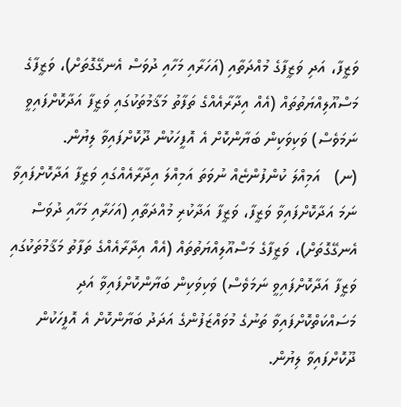ވަޒީފާ، އަދި ވަޒީފާގެ މުއްދަތާއި (އަހަރާއި މަހާއި ދުވަސް އެނގޭގޮތަށް)، ވަޒީފާގެ މަސްއޫލިއްޔަތުތައް (އެއް އިދާރާއެއްގެ ތަފާތު މަޤާމުތަކުގައި ވަޒީފާ އަދާކޮށްފައިވީ ނަމަވެސް) ވަކިވަކިން ބަޔާންކޮށް އެ އޮފީހަކުން ދޫކޮށްފައިވާ ލިޔުން.
(ނ)   އަމިއްލަ ކުންފުންޏެއް ނުވަތަ އަމިއްލަ އިދާރާއެއްގައި ވަޒީފާ އަދާކޮށްފައިވާ ނަމަ އަދާކޮށްފައިވާ ވަޒީފާ، ވަޒީފާ އަދާކުރި މުއްދަތާއި (އަހަރާއި މަހާއި ދުވަސް އެނގޭގޮތަށް)، ވަޒީފާގެ މަސްއޫލިއްޔަތުތައް (އެއް އިދާރާއެއްގެ ތަފާތު މަޤާމުތަކުގައި ވަޒީފާ އަދާކޮށްފައިވީ ނަމަވެސް) ވަކިވަކިން ބަޔާންކޮށްފައިވާ އަދި މަސައްކަތްކޮށްފައިވާ ތަނުގެ މުވައްޒަފުންގެ އަދަދު ބަޔާންކޮށް އެ އޮފީހަކުން ދޫކޮށްފައިވާ ލިޔުން.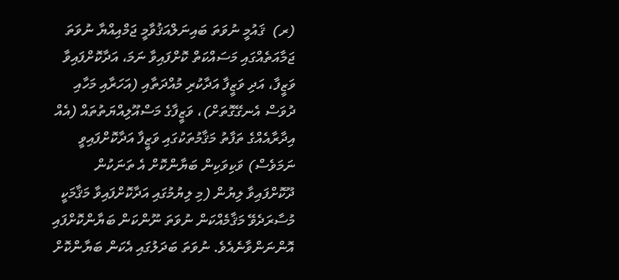(ރ)  ޤައުމީ ނުވަތަ ބައިނަލްއަޤުވާމީ ޖަމްއިއްޔާ ނުވަތަ ޖަމާއަތެއްގައި މަސައްކަތް ކޮށްފައިވާ ނަމަ، އަދާކޮށްފައިވާ ވަޒީފާ، އަދި ވަޒީފާ އަދާކުރި މުއްދަތާއި (އަހަރާއި މަހާއި ދުވަސް އެނގޭގޮތަށް)، ވަޒީފާގެ މަސްއޫލިއްޔަތުތައް (އެއް އިދާރާއެއްގެ ތަފާތު މަޤާމުތަކުގައި ވަޒީފާ އަދާކޮށްފައިވީ ނަމަވެސް) ވަކިވަކިން ބަޔާންކޮށް އެ ތަނަކުން ދޫކޮށްފައިވާ ލިޔުން (މި ލިޔުމުގައި އަދާކޮށްފައިވާ މަޤާމަކީ މުސާރަދެވޭ މަޤާމެއްކަން ނުވަތަ ނޫންކަން ބަޔާންކޮށްފައި އޮންނަންވާނެއެވެ. ނުވަތަ ބަދަލުގައި އެކަން ބަޔާންކޮށް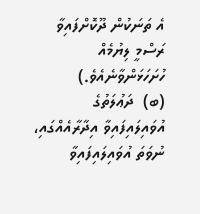އެ ތަނަކުން ދޫކޮށްފައިވާ ރަސްމީ ލިޔުމެއް ހުށަހަޅަންވާނެއެވެ.)
(ބ)  ދަޢުލަތުގެ އުވައިލައިފައިވާ އިދާރާއެއްގައި، ނުވަތަ އުވައިލައިފައިވާ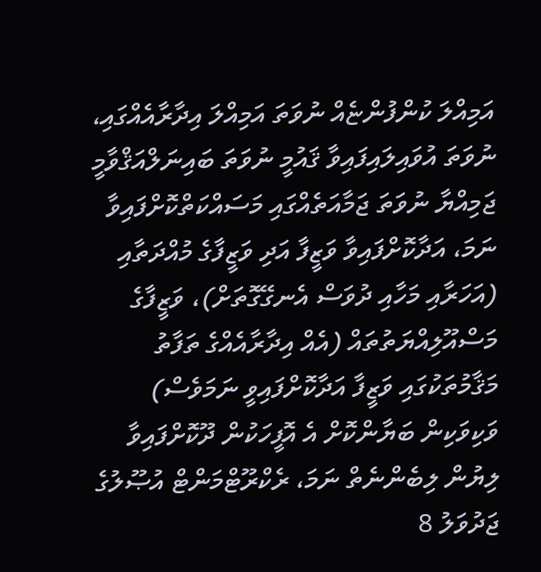އަމިއްލަ ކުންފުންޏެއް ނުވަތަ އަމިއްލަ އިދާރާއެއްގައި، ނުވަތަ އުވައިލައިފައިވާ ޤައުމީ ނުވަތަ ބައިނަލްއަޤްވާމީ ޖަމިއްޔާ ނުވަތަ ޖަމާއަތެއްގައި މަސައްކަތްކޮށްފައިވާ ނަމަ، އަދާކޮށްފައިވާ ވަޒީފާ އަދި ވަޒީފާގެ މުއްދަތާއި (އަހަރާއި މަހާއި ދުވަސް އެނގޭގޮތަށް)، ވަޒީފާގެ މަސްއޫލިއްޔަތުތައް (އެއް އިދާރާއެއްގެ ތަފާތު މަޤާމުތަކުގައި ވަޒީފާ އަދާކޮށްފައިވީ ނަމަވެސް) ވަކިވަކިން ބަޔާންކޮށް އެ އޮފީހަކުން ދޫކޮށްފައިވާ ލިޔުން ލިބެންނެތް ނަމަ، ރެކްރޫޓްމަންޓް އުޞޫލުގެ ޖަދުވަލު 8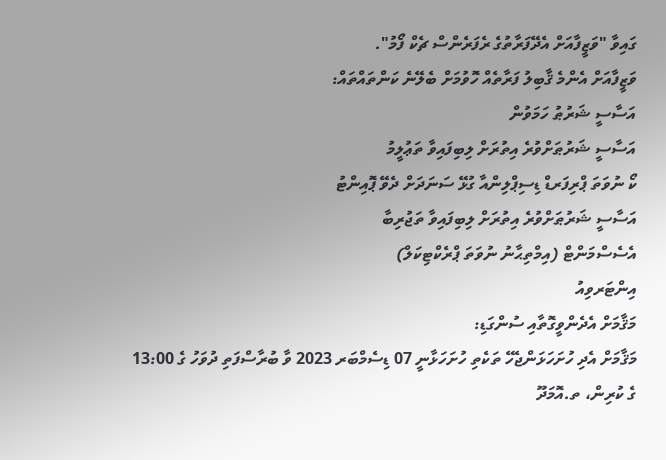ގައިވާ "ވަޒީފާއަށް އެދޭފަރާތުގެ ރެފަރެންސް ޗެކް ފޯމު".
ވަޒީފާއަށް އެންމެ ޤާބިލު ފަރާތެއް ހޮވުމަށް ބެލޭނެ ކަންތައްތައް:
އަސާސީ ޝަރުޠު ހަމަވުން
އަސާސީ ޝަރުޠަށްވުރެ އިތުރަށް ލިބިފައިވާ ތަޢުލީމު
ކޯ ނުވަތަ ޕްރިފަރޑް ޑިސިޕްލިންއާ ގުޅޭ ސަނަދަށް ދެވޭ ޕޮއިންޓު
އަސާސީ ޝަރުޠަށްވުރެ އިތުރަށް ލިބިފައިވާ ތަޖުރިބާ
އެސެސްމަންޓް (އިމްތިޙާނު ނުވަތަ ޕްރެކްޓިކަލް)
އިންޓަރވިއު
މަޤާމަށް އެދެންވީގޮތާއި ސުންގަޑި:
މަޤާމަށް އެދި ހުށަހަޅަންޖެހޭ ތަކެތި ހުށަހަޅާނީ 07 ޑިސެމްބަރ 2023 ވާ ބުރާސްފަތި ދުވަހު ގެ 13:00 ގެ ކުރިން، ތ.އޮމަދޫ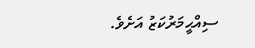ސިއްޙީމަރުކަޒު އަށެވެ.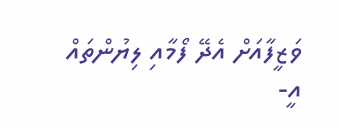ވަޒީފާއަށް އެދޭ ފޯމާއި ލިޔުންތައް އީ-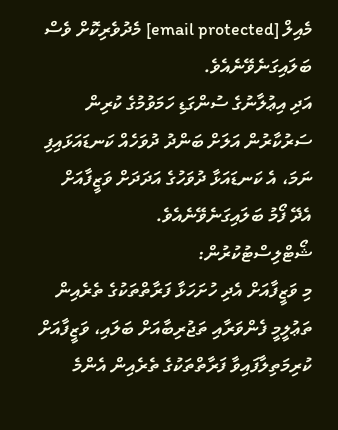މެއިލް [email protected] މެދުވެރިކޮށް ވެސް ބަލައިގަނެވޭނެއެވެ.
އަދި އިޢުލާނުގެ ސުންގަޑި ހަމަވުމުގެ ކުރިން ސަރުކާރުން އަލަށް ބަންދު ދުވަހެއް ކަނޑައަޅައިފި ނަމަ، އެ ކަނޑައަޅާ ދުވަހުގެ އަދަދަށް ވަޒީފާއަށް އެދޭ ފޯމު ބަލައިގަނެވޭނެއެވެ.
ޝޯޓްލިސްޓުކުރުން:
މި ވަޒީފާއަށް އެދި ހުށަހަޅާ ފަރާތްތަކުގެ ތެރެއިން ތަޢުލީމީ ފެންވަރާއި ތަޖުރިބާއަށް ބަލައި، ވަޒީފާއަށް ކުރިމަތިލާފައިވާ ފަރާތްތަކުގެ ތެރެއިން އެންމެ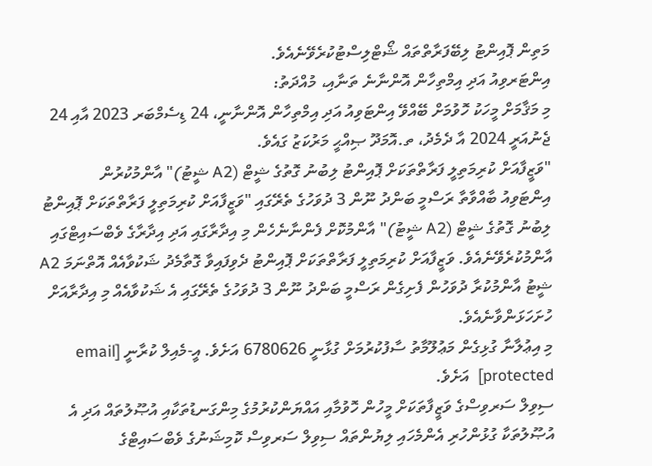މަތިން ޕޮއިންޓު ލިބޭފަރާތްތައް ޝޯޓްލިސްޓުކުރެވޭނެއެވެ.
އިންޓަރވިއު އަދި އިމްތިހާން އޮންނާނެ ތަނާއި، މުއްދަތު:
މި މަޤާމަށް މީހަކު ހޮވުމަށް ބޭއްވޭ އިންޓަވިއު އަދި އިމްތިހާން އޮންނާނީ، 24 ޑިސެމްބަރ 2023 އާއި 24 ޖެނުއަރީ 2024 އާ ދެމެދު، ތ.އޮމަދޫ ޞިއްޙީ މަރުކަޒު ގައެވެ.
"ވަޒީފާއަށް ކުރިމަތިލީ ފަރާތްތަކަށް ޕޮއިންޓު ލިބުނު ގޮތުގެ ޝީޓް (A2 ޝީޓު)" އާންމުކުރުން
އިންޓަވިއު ބާއްވާތާ ރަސްމީ ބަންދު ނޫން 3 ދުވަހުގެ ތެރޭގައި "ވަޒީފާއަށް ކުރިމަތިލީ ފަރާތްތަކަށް ޕޮއިންޓު ލިބުނު ގޮތުގެ ޝީޓް (A2 ޝީޓު)" އާންމުކޮށް ފެންނާނެހެން މި އިދާރާގައި އަދި އިދާރާގެ ވެބްސައިޓްގައި އާންމުކުރެވޭނެއެވެ. ވަޒީފާއަށް ކުރިމަތިލީ ފަރާތްތަކަށް ޕޮއިންޓު ދެވިފައިވާ ގޮތާމެދު ޝަކުވާއެއް އޮތްނަމަ A2 ޝީޓު އާންމުކުރާ ދުވަހުން ފެށިގެން ރަސްމީ ބަންދު ނޫން 3 ދުވަހުގެ ތެރޭގައި އެ ޝަކުވާއެއް މި އިދާރާއަށް ހުށަހަޅަންވާނެއެވެ.
މި އިޢުލާނާ ގުޅިގެން މަޢުލޫމާތު ސާފުކުރުމަށް ގުޅާނީ 6780626 އަށެވެ. އީ-މެއިލް ކުރާނީ [email protected]  އަށެވެ.
ސިވިލް ސަރވިސްގެ ވަޒީފާތަކަށް މީހުން ހޮވުމާއި އައްޔަންކުރުމުގެ މިންގަނޑުތަކާއި އުޞޫލުތައް އަދި އެ އުޞޫލުތަކާ ގުޅުންހުރި އެންމެހައި ލިޔުންތައް ސިވިލް ސަރވިސް ކޮމިޝަނުގެ ވެބްސައިޓްގެ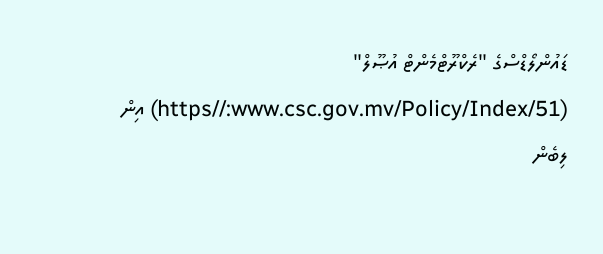ޑައުންލޯޑްސްގެ "ރެކްރޫޓްމެންޓް އުޞޫލް" (https//:www.csc.gov.mv/Policy/Index/51) އިން ލިބެން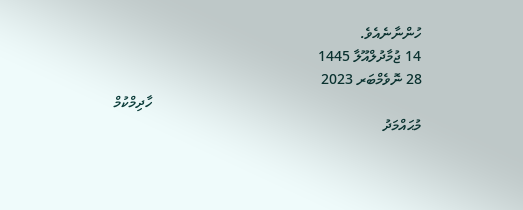ހުންނާނެއެވެ.
14 ޖުމާދުލްއޫލާ 1445
28 ނޮވެމްބަރ 2023
                                                                          ހާދިމްކުމް
މުޙައްމަދު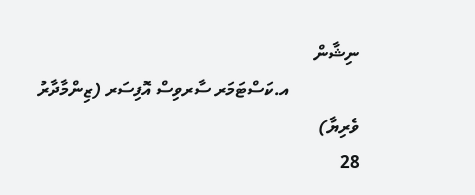ނިޝާން
                އ.ކަސްޓަމަރ ސާރވިސް އޮފިސަރ (ޒިންމާދާރު ވެރިޔާ)
28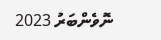ނޮވެންބަރު 2023